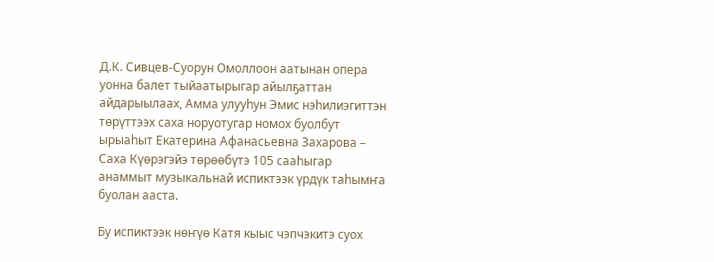Д.К. Сивцев-Суорун Омоллоон аатынан опера уонна балет тыйаатырыгар айылҕаттан айдарыылаах, Амма улууһун Эмис нэһилиэгиттэн төрүттээх саха норуотугар номох буолбут ырыаһыт Екатерина Афанасьевна Захарова – Саха Күөрэгэйэ төрөөбүтэ 105 сааһыгар анаммыт музыкальнай испиктээк үрдүк таһымҥа буолан ааста.

Бу испиктээк нөҥүө Катя кыыс чэпчэкитэ суох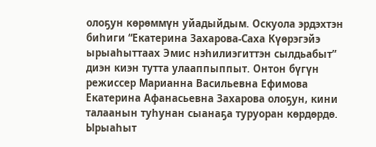олоҕун көрөммүн уйадыйдым. Оскуола эрдэхтэн биһиги “Екатерина Захарова-Саха Күөрэгэйэ ырыаһыттаах Эмис нэһилиэгиттэн сылдьабыт” диэн киэн тутта улааппыппыт. Онтон бүгүн режиссер Марианна Васильевна Ефимова Екатерина Афанасьевна Захарова олоҕун, кини талаанын туһунан сыанаҕа туруоран көрдөрдө. Ырыаһыт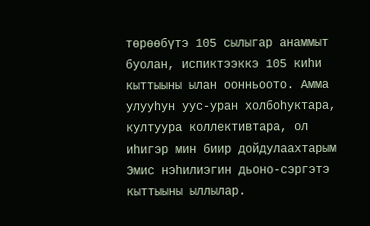төрөөбүтэ 105 сылыгар анаммыт буолан, испиктээккэ 105 киһи кыттыыны ылан оонньоото. Амма улууһун уус-уран холбоһуктара, култуура коллективтара, ол иһигэр мин биир дойдулаахтарым Эмис нэһилиэгин дьоно-сэргэтэ кыттыыны ыллылар.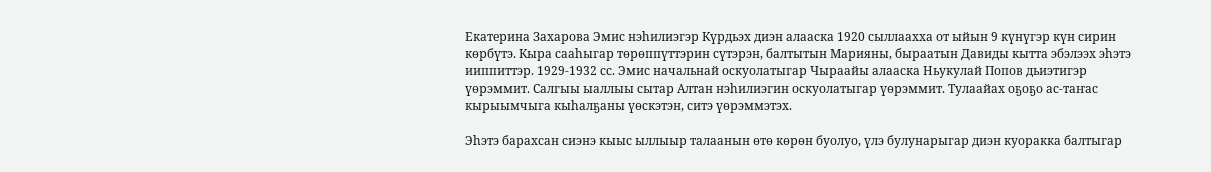Екатерина Захарова Эмис нэһилиэгэр Күрдьэх диэн алааска 1920 сыллаахха от ыйын 9 күнүгэр күн сирин көрбүтэ. Кыра сааһыгар төрөппүттэрин сүтэрэн, балтытын Марияны, быраатын Давиды кытта эбэлээх эһэтэ ииппиттэр. 1929-1932 сс. Эмис начальнай оскуолатыгар Чыраайы алааска Ньукулай Попов дьиэтигэр үөрэммит. Салгыы ыаллыы сытар Алтан нэһилиэгин оскуолатыгар үөрэммит. Тулаайах оҕоҕо ас-таҥас кырыымчыга кыһалҕаны үөскэтэн, ситэ үөрэммэтэх.

Эһэтэ барахсан сиэнэ кыыс ыллыыр талаанын өтө көрөн буолуо, үлэ булунарыгар диэн куоракка балтыгар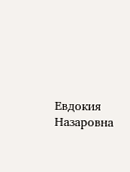Евдокия Назаровна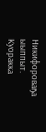Никифороваҕа ыыппыт. Куоракка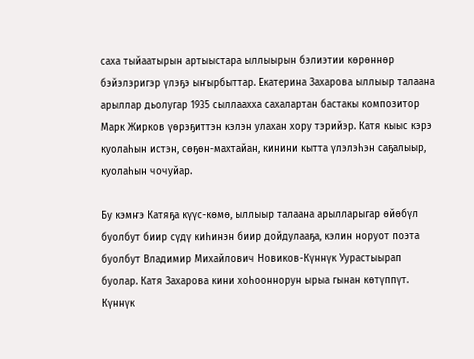саха тыйаатырын артыыстара ыллыырын бэлиэтии көрөннөр бэйэлэригэр үлэҕэ ыҥырбыттар. Екатерина Захарова ыллыыр талаана арыллар дьолугар 1935 сыллаахха сахалартан бастакы композитор Марк Жирков үөрэҕиттэн кэлэн улахан хору тэрийэр. Катя кыыс кэрэ куолаһын истэн, сөҕөн-махтайан, кинини кытта үлэлэһэн саҕалыыр, куолаһын чочуйар.

Бу кэмҥэ Катяҕа күүс-көмө, ыллыыр талаана арылларыгар өйөбүл буолбут биир сүдү киһинэн биир дойдулааҕа, кэлин норуот поэта буолбут Владимир Михайлович Новиков-Күннүк Уурастыырап буолар. Катя Захарова кини хоһооннорун ырыа гынан көтүппүт. Күннүк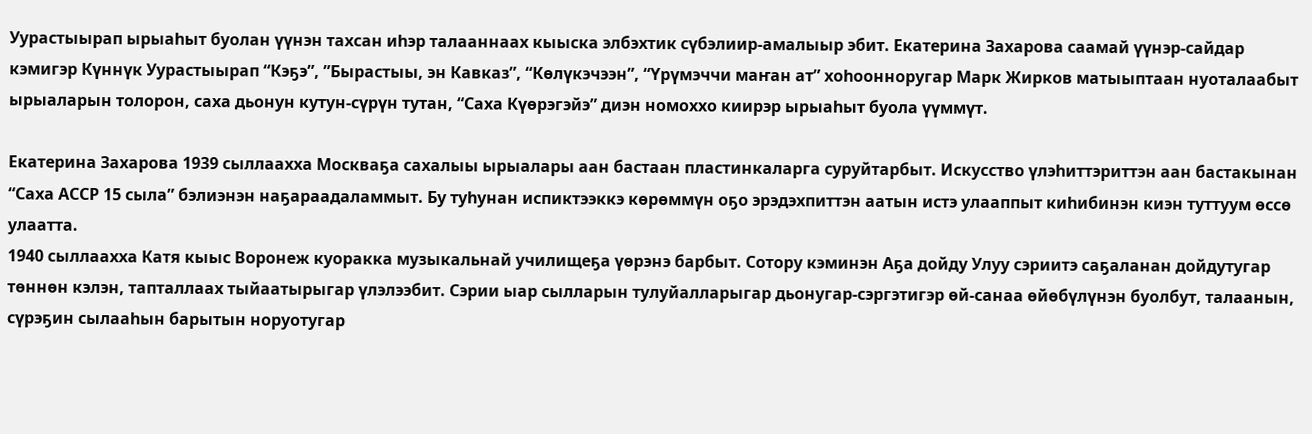Уурастыырап ырыаһыт буолан үүнэн тахсан иһэр талааннаах кыыска элбэхтик сүбэлиир-амалыыр эбит. Екатерина Захарова саамай үүнэр-сайдар кэмигэр Күннүк Уурастыырап “Кэҕэ”, ”Бырастыы, эн Кавказ”, “Көлүкэчээн”, “Үрүмэччи маҥан ат” хоһоонноругар Марк Жирков матыыптаан нуоталаабыт ырыаларын толорон, саха дьонун кутун-сүрүн тутан, “Саха Күөрэгэйэ” диэн номоххо киирэр ырыаһыт буола үүммүт.

Екатерина Захарова 1939 сыллаахха Москваҕа сахалыы ырыалары аан бастаан пластинкаларга суруйтарбыт. Искусство үлэһиттэриттэн аан бастакынан “Саха АССР 15 сыла” бэлиэнэн наҕараадаламмыт. Бу туһунан испиктээккэ көрөммүн оҕо эрэдэхпиттэн аатын истэ улааппыт киһибинэн киэн туттуум өссө улаатта.
1940 сыллаахха Катя кыыс Воронеж куоракка музыкальнай училищеҕа үөрэнэ барбыт. Сотору кэминэн Аҕа дойду Улуу сэриитэ саҕаланан дойдутугар төннөн кэлэн, тапталлаах тыйаатырыгар үлэлээбит. Сэрии ыар сылларын тулуйалларыгар дьонугар-сэргэтигэр өй-санаа өйөбүлүнэн буолбут, талаанын, сүрэҕин сылааһын барытын норуотугар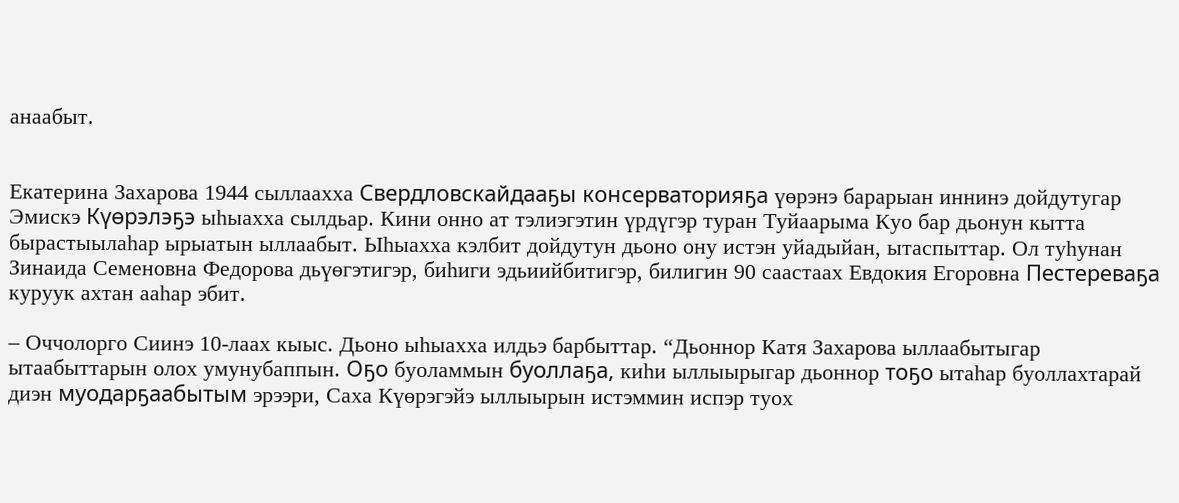анаабыт.


Екатерина Захарова 1944 сыллаахха Свердловскайдааҕы консерваторияҕа үөрэнэ барарыан иннинэ дойдутугар Эмискэ Күөрэлэҕэ ыһыахха сылдьар. Кини онно ат тэлиэгэтин үрдүгэр туран Туйаарыма Куо бар дьонун кытта бырастыылаһар ырыатын ыллаабыт. Ыһыахха кэлбит дойдутун дьоно ону истэн уйадыйан, ытаспыттар. Ол туһунан Зинаида Семеновна Федорова дьүөгэтигэр, биһиги эдьиийбитигэр, билигин 90 саастаах Евдокия Егоровна Пестереваҕа куруук ахтан ааһар эбит.

– Оччолорго Сиинэ 10-лаах кыыс. Дьоно ыһыахха илдьэ барбыттар. “Дьоннор Катя Захарова ыллаабытыгар ытаабыттарын олох умунубаппын. Оҕо буоламмын буоллаҕа, киһи ыллыырыгар дьоннор тоҕо ытаһар буоллахтарай диэн муодарҕаабытым эрээри, Саха Күөрэгэйэ ыллыырын истэммин испэр туох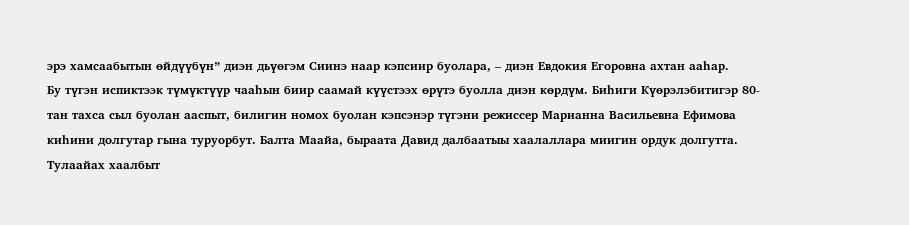эрэ хамсаабытын өйдүүбүн” диэн дьүөгэм Сиинэ наар кэпсиир буолара, – диэн Евдокия Егоровна ахтан ааһар.
Бу түгэн испиктээк түмүктүүр чааһын биир саамай күүстээх өрүтэ буолла диэн көрдүм. Биһиги Күөрэлэбитигэр 80-тан тахса сыл буолан ааспыт, билигин номох буолан кэпсэнэр түгэни режиссер Марианна Васильевна Ефимова киһини долгутар гына туруорбут. Балта Маайа, быраата Давид далбаатыы хаалаллара миигин ордук долгутта. Тулаайах хаалбыт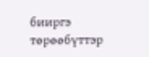бииргэ төрөөбүттэр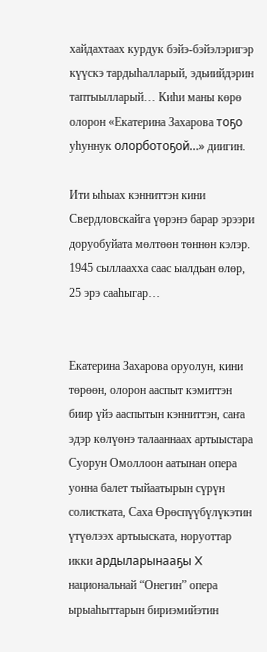хайдахтаах курдук бэйэ-бэйэлэригэр күүскэ тардыһалларый, эдьиийдэрин таптыылларый… Киһи маны көрө олорон «Екатерина Захарова тоҕо уһуннук олорботоҕой…» диигин.

Ити ыһыах кэнниттэн кини Свердловскайга үөрэнэ барар эрээри доруобуйата мөлтөөн төннөн кэлэр. 1945 сыллаахха саас ыалдьан өлөр, 25 эрэ сааһыгар…


Екатерина Захарова оруолун, кини төрөөн, олорон ааспыт кэмиттэн биир үйэ ааспытын кэнниттэн, саҥа эдэр көлүөнэ талааннаах артыыстара Суорун Омоллоон аатынан опера уонна балет тыйаатырын сүрүн солистката, Саха Өрөспүүбүлүкэтин үтүөлээх артыыската, норуоттар икки ардыларынааҕы X национальнай “Онегин” опера ырыаһыттарын бириэмийэтин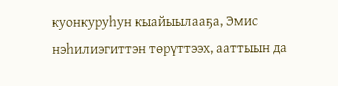куонкуруһун кыайыылааҕа, Эмис нэһилиэгиттэн төрүттээх, ааттыын да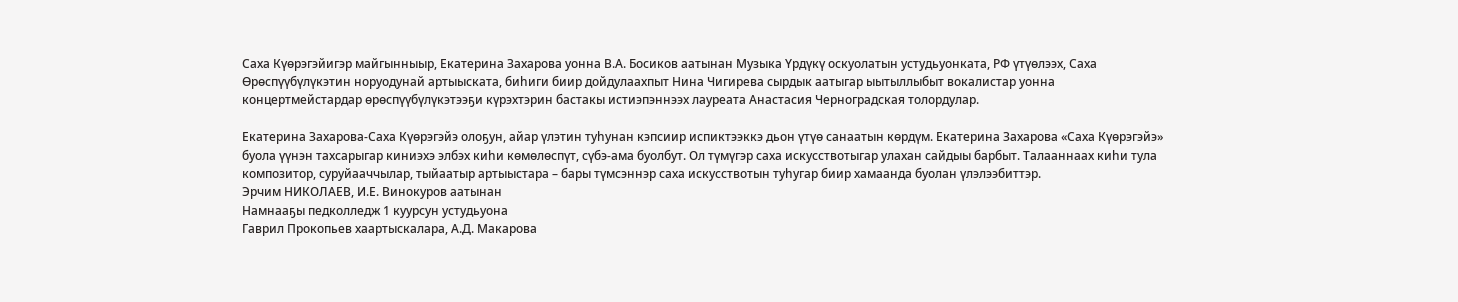Саха Күөрэгэйигэр майгынныыр, Екатерина Захарова уонна В.А. Босиков аатынан Музыка Үрдүкү оскуолатын устудьуонката, РФ үтүөлээх, Саха Өрөспүүбүлүкэтин норуодунай артыыската, биһиги биир дойдулаахпыт Нина Чигирева сырдык аатыгар ыытыллыбыт вокалистар уонна концертмейстардар өрөспүүбүлүкэтээҕи күрэхтэрин бастакы истиэпэннээх лауреата Анастасия Черноградская толордулар.

Екатерина Захарова-Саха Күөрэгэйэ олоҕун, айар үлэтин туһунан кэпсиир испиктээккэ дьон үтүө санаатын көрдүм. Екатерина Захарова «Саха Күөрэгэйэ» буола үүнэн тахсарыгар киниэхэ элбэх киһи көмөлөспүт, сүбэ-ама буолбут. Ол түмүгэр саха искусствотыгар улахан сайдыы барбыт. Талааннаах киһи тула композитор, суруйааччылар, тыйаатыр артыыстара – бары түмсэннэр саха искусствотын туһугар биир хамаанда буолан үлэлээбиттэр.
Эрчим НИКОЛАЕВ, И.Е. Винокуров аатынан
Намнааҕы педколледж 1 куурсун устудьуона
Гаврил Прокопьев хаартыскалара, А.Д. Макарова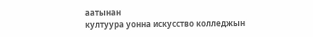аатынан
култуура уонна искусство колледжын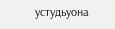устудьуона